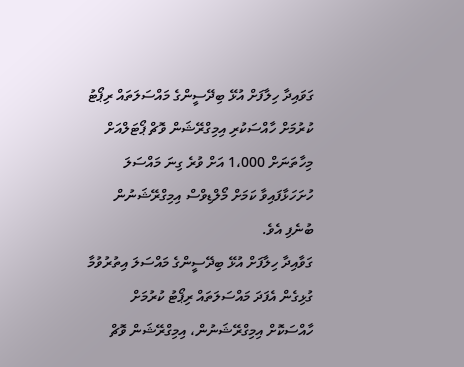ގަވައިދާ ހިލާފަށް އުޅޭ ބިދޭސީންގެ މައްސަލަތައް ރިޕޯޓު ކުރުމަށް ހާއްސަކުރި އިމިގްރޭޝަން ވޮޗް ޕޯޓަލްއަށް މިހާތަނަށް 1،000 އަށް ވުރެ ގިނަ މައްސަލަ ހުށަހަޅާފައިވާ ކަމަށް މޯލްޑިވްސް އިމިގްރޭޝަނުން ބުނެފި އެވެ.
ގަވާއިދާ ހިލާފަށް އުޅޭ ބިދޭސީންގެ މައްސަލަ އިތުރުވުމާ ގުޅިގެން އެފަދަ މައްސަލަތައް ރިޕޯޓު ކުރުމަށް ހާއްސަކޮށް އިމިގްރޭޝަނުން، އިމިގްރޭޝަން ވޮޗް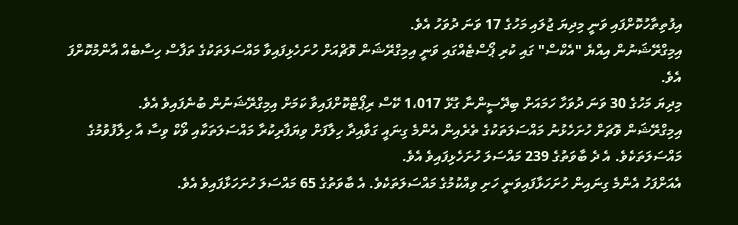އިފުތިތާހުކޮށްފައި ވަނީ މިދިޔަ ޖުލައި މަހުގެ 17 ވަނަ ދުވަހު އެވެ.
އިމިގްރޭޝަނުން އިއްޔެ "އެކްސް" ގައި ކުރި ޕޯސްޓެއްގައި ވަނީ އިމިގްރޭޝަން ވޮޗްއަށް ހުށަހެޅިފައިވާ މައްސަލަތަކުގެ ތަފާސް ހިސާބެއް އާންމުކޮށްފަ އެވެ.
މިދިޔަ މަހުގެ 30 ވަނަ ދުވަހާ ހަމައަށް ބިދޭސީންނާ ގުޅޭ 1،017 ކޭސް ރިޕޯޓްކޮށްފައިވާ ކަމަށް އިމިގްރޭޝަނުން ބުނެފައިވެ އެވެ.
އިމިގްރޭޝަން ވޮޗަށް ހުށަހެޅުނު މައްސަލަތަކުގެ ތެރެއިން އެންމެ ގިނައީ ގަވާއިދާ ހިލާފަށް ވިޔަފާރިކުރާ މައްސަލަތަކާއި ވޯކް ވިސާ އާ ހިލާފުވުމުގެ މައްސަލަތަކެވެ. އެ ދެ ބާވަތުގެ 239 މައްސަލަ ހުށަހެޅިފައިވެ އެވެ.
އެއަށްފަހު އެންމެ ގިނައިން ހުށަހަޅާފައިވަނީ ހަށި ވިއްކުމުގެ މައްސަލަތަކެވެ. އެ ބާވަތުގެ 65 މައްސަލަ ހުށަހަޅާފައިވެ އެވެ.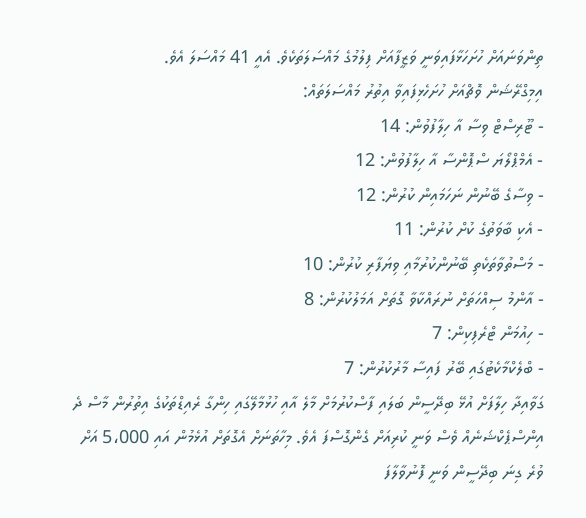ތިންވަނައަށް ހުށަހަޅާފައިވަނީ ވަޒީފާއަށް ފިލުމުގެ މައްސަލަތަކެވެ. އެއީ 41 މައްސަލަ އެވެ.
އިމިގްރޭޝަން ވޮޗްއަށް ހުށަހެޅިފައިވާ އިތުރު މައްސަލަތައް:
- ޓޫރިސްޓް ވިސާ އާ ހިލާފުވުން: 14
- އެމްޕްލޯޔަ ސްޕޮންސާ އާ ހިލާފުވުން: 12
- ވިސާގެ ބޭނުން ނަހަމައިން ކުރުން: 12
- އެކި ބާވަތުގެ ކުށް ކުރުން: 11
- މަސްތުވާތަކެތި ބޭނުންކުރުމާއި ވިޔަފާރި ކުރުން: 10
- އާންމު ސިއްހަތަށް ނުރައްކާވާ ގޮތަށް އަމަލުކުރުން: 8
- ހިއުމަން ޓްރެފިކިން: 7
- ބްލެކްމާކެޓުގައި ބޭރު ފައިސާ މާރުކުރުން: 7
ގަވާއިދާ ހިލާފަށް އުޅޭ ބިދޭސީން ބަލައި ފާސްކުރުމަށް މާލެ އާއި ހުޅުމާލޭގައި ހިންގާ ރެއިޑްތަކުގެ އިތުރުން މާސް ދެ އިންސްޕެކްޝަނެއް ވެސް ވަނީ ކުރިއަށް ގެންގޮސްފަ އެވެ. މިހާތަނަށް އެގޮތަށް އުޅެމުން އައި 5،000 އަށް ވުރެ ގިނަ ބިދޭސީން ވަނީ ފޮނުވާލާފަ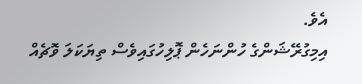އެވެ.
އިމިގުރޭޝަންގެ ހުންނަހެން ޕޮލިހުގައިވެސް ތިޔަކަލަ ވޮޗެއް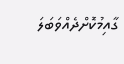ގާއިމުކޮށްދެއްވަބަލަ